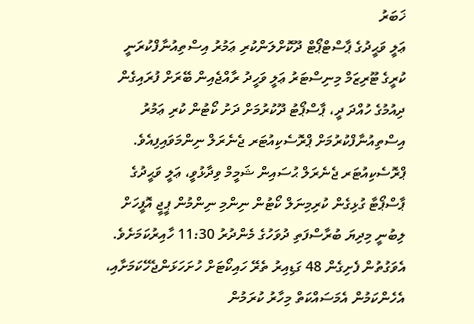ޚަބަރު
ޢަލީ ވަޙީދުގެ ޕާސްޓްޕޯޓް ދޫކޮށްލަންކުރި ޢަމުރު އިސްތިއުނާފްކުރަނީ
ކުރީގެ ޓޫރިޒަމް މިނިސްޓަރު ޢަލީ ވަހީދު ރާއްޖެއިން ބޭރަށް ފުރައިގެން ދިއުމުގެ ހުއްދަ ދީ، ޕާސްޕޯޓު ދޫކުރުމަށް ދަށު ކޯޓުން ކުރި ޢަމުރު އިސްތިއުނާފްކުރުމަށް ޕްރޮސެކިއުޓަރ ޖެނެރަލް ނިންމަވައިފިއެވެ.
ޕްރޮސެކިއުޓަރ ޖެނެރަލް ޙުސައިން ޝަމީމް ވިދާޅުވީ، ޢަލީ ވަޙީދުގެ ޕާސްޕޯޓާ ގުޅިގެން ކުރިމިނަލް ކޯޓުން ނިންމި ނިންމުން ޕީޖީ އޮފީހަށް ލިބުނީ މިދިޔަ ބުރާސްފަތި ދުވަހުގެ މެންދުރު 11:30 ހާއިރުކަމަށެވެ. އެވަގުތުން ފެށިގެން 48 ގަޑިއިރު ތެރޭ ހައިކޯޓަށް ހުށަހަޅަންޖެހޭކަމަށާއި، އެހެންކަމުން އެމަސައްކަތް މިހާރު ކުރަމުން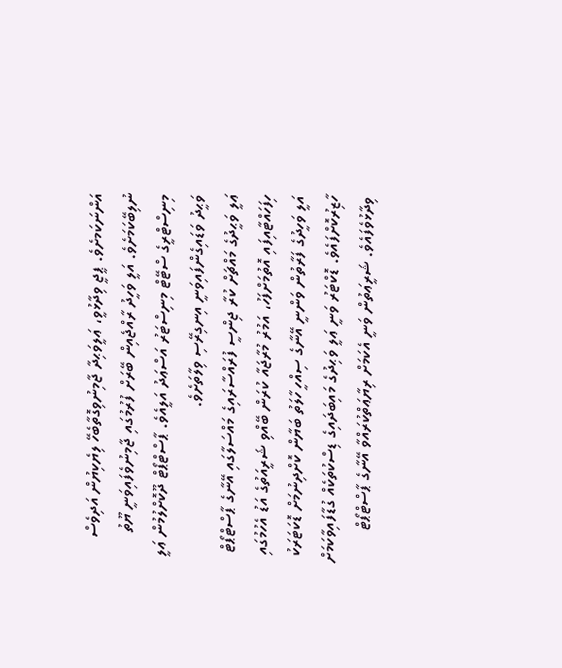އަންނަކަމށެވެ. ޕީޖީ ވިދާޅުވީ، ޢަލީވަޙިދާ ޖާމިނުވިގޮތާބެހޭ ލިޔެކިޔުން އަދިވެސް ނުލިބޭކަމަށެވެ. އަލީ ވަހީދު ރާއްޖެއިން ބޭރަށް ފުރުމުގައި ޖާމިނުވެފައިވަނީ ޔޫތު މިނިސްޓްރީގެ ސްޓޭޓް މިނިސްޓަރު އަސްޢަދު އަލީއެވެ. ޕާސްޓްޕޯޓް ދޫކޮށްލުމުން ޢަލީ ވަޙީދު ވަޑައިގެންފައިވަނީ އިނގިރޭސި ވިލާތަށެވެ.
ޢަލީ ވަޙީދުގެ މައްޗަށް ކުރާ ޖިންސީ ފުރައްސާރައިގެ މައްސަލާގައި އޭނާގެ ޕާސްޓްޕޯޓް ހިފަހައްޓާއިފައި އޮތުމަށްފަހު، އަމުރު މުރާޖައާ ކުރަން ބޭއްވި ޝަރީއަތުގެ އަޑު އެހުމުގައި އަލީ ވަހީދުގެ ފަރާތުން ވަންނީ އޭނާގެ ސިއްހީ ހާލަތު ބަޔާން ކޮށްދިނުމަށް ޑޮކަޓަރަކު ހާޒިރުކޮށްފައެވެ. ޑޮކްޓަރު ވަނީ ޢަލީ ވަޙިދުގެ މައިބަދައިގެ ޑިސްކުތަކެއް ގުޑާފައިވާކަމަށް ވިދާޅުވެފައެވެ. ޝަރީޢަތުން ވަނީ އެކަމަށް ރިޔާޢަތްކުރައްވާ އޭނާގެ ޕާސްޓްޕޯޓް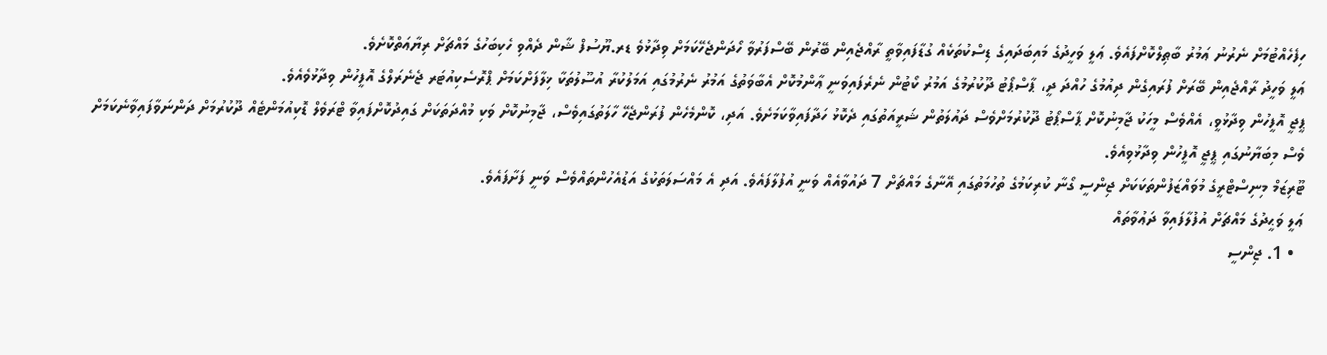ހިފެހެއްޓުމަށް ނެރުނު ޢަމުރު ބާޠިލްކޮށްފައެވެ. ޢަލީ ވަހީދުގެ މައިބަދައިގެ ޑިސްކުތަކެއް ގުޑާފައިވާތީ ރާއްޖެއިން ބޭރުން ބޭސްފަރުވާ ހޯދަންޖެހޭކަމަށް ވިދާޅުވެ ޑރ.ޔޫސުފް ޝާން ދެއްވި ހެކިބަހުގެ މައްޗަށް ރިޔާޢަތްކޮށެވެ.
ޢަލީ ވަހީދު ރާއްޖެއިން ބޭރަށް ފުރައިގެން ދިއުމުގެ ހުއްދަ ދީ، ޕާސްޕޯޓު ދޫކުރުމުގެ އަމުރު ކޯޓުން ނެރެފައިވަނީ ޢާންމުކޮށް އެބާވަތުގެ އަމުރު ނެރުމުގައި އަމަލުކުރާ އުސޫލުތަކާ ޚިލާފަށްކަމަށް ޕްރޮސެކިއުޓަރ ޖެނެރަލްގެ އޮފީހުން ވިދާޅުވެއެވެ.
ޕީޖީ އޮފީހުން ވިދާޅުވީ، އެއްވެސް މީހަކު ޖާމިނުކޮށް ޕާސްޕޯޓު ދޫކުރުމަށްވެސް ދައުލަތުން ޝަރީއަތުގައި ދެކޮޅު ހަދާފައިވާކަމަށެވެ. އަދި، ކޮންމެހެން ފުރަންޖެހޭ ހާލަތުގައިވެސް، ޖާމިނުކޮށް ވަކި މުއްދަތަކަށް ގައިދުކޮށްފައިވާ ޓްރަވެލް ޑޮކިއުމަންޓެއް ދޫކުރުމަށް ދަންނަވާފައިވާނެކަމަށް ވެސް މިބަޔާނުގައި ޕީޖީ އޮފީހުން ވިދާޅުވިއެވެ.
ޓޫރިޒަމް މިނިސްޓްރީގެ މުވައްޒަފުންތަކަކަށް ޖިންސީ ގޯނާ ކުރިކަމުގެ ތުހުމަތުގައި އޭނާގެ މައްޗަށް 7 ދައުވާއެއް ވަނީ އުފުލާފައެވެ. އަދި އެ މައްސަލަތަކުގެ އަޑުއެހުންތައްވެސް ވަނީ ފަށާފައެވެ.
ޢަލީ ވަޙީދުގެ މައްޗަށް އުފުލާފައިވާ ދަޢުވާތައް
  • 1. ޖިންސީ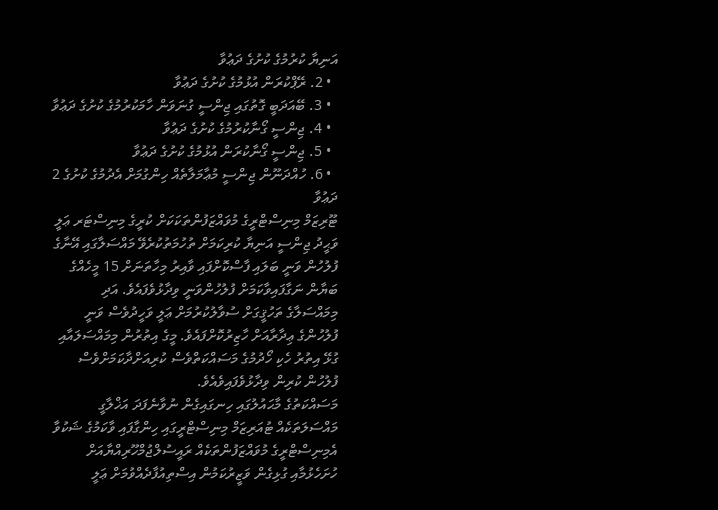އަނިޔާ ކުރުމުގެ ކުށުގެ ދަޢުވާ
  • 2. ރޭޕްކުރަން އުޅުމުގެ ކުށުގެ ދަޢުވާ
  • 3. ބޭއަދަބީ ގޮތުގައި ޖިންސީ ގުނަވަން ހާމަކުރުމުގެ ކުށުގެ ދަޢުވާ
  • 4. ޖިންސީ ގޯނާކުރުމުގެ ކުށުގެ ދަޢުވާ
  • 5. ޖިންސީ ގޯނާކުރަން އުޅުމުގެ ކުށުގެ ދަޢުވާ
  • 6. ހުއްދަނޫން ޖިންސީ މުޢާމަލާތެއް ހިންގުމަށް އެދުމުގެ ކުށުގެ 2 ދަޢުވާ
ޓޫރިޒަމް މިނިސްޓްރީގެ މުވައްޒަފުންތަކަކަށް ކުރީގެ މިނިސްޓަރ ޢަލީ ވަޙީދު ޖިންސީ އަނިޔާ ކުރިކަމަށް ތުހުމަތުކުރެވޭ މައްސަލާގައި އޭނާގެ ފުލުހުން ވަނީ ބަލައި ފާސްކޮށްފައި ވާއިރު މިހާތަނަށް 15 މީހެއްގެ ބަޔާން ނަގާފައިވާކަމަށް ފުލުހުންވަނީ ވިދާޅުވެފައެވެ. އަދި މިމައްސަލާގެ ތަހުޤީގަށް ސުވާލުކުރުމަށް ޢަލީ ވަހީދުވެސް ވަނީ ފުލުހުންގެ ޢިދާރާއަށް ހާޒިރުކޮށްފައެވެ. މީގެ އިތުރުން މިމައްސަލައާއި ގުޅޭ އިތުރު ހެކި ހޯދުމުގެ މަސައްކަތްވެސް ކުރިއަށްދާކަމަށްވެސް ފުލުހުން ކުރިން ވިދާޅުވެފައިވެއެވެ.
މަސައްކަތުގެ މާޙައުލުގައި ހިނގައިގެން ނުވާނެފަދަ އަޚްލާގީ މައްސަލަތަކެއް ޓުއަރިޒަމް މިނިސްޓްރީގައި ހިންގާފައި ވާކަމުގެ ޝަކުވާ އެމިނިސްޓްރީގެ މުވައްޒަފުންތަކެއް ރައީސުލްޖުމްހޫރިއްޔާއަށް ހުށަހެޅުމާއި ގުޅިގެން ވަޒީރުކަމުން އިސްތިއުފާދެއްވުމަށް ޢަލީ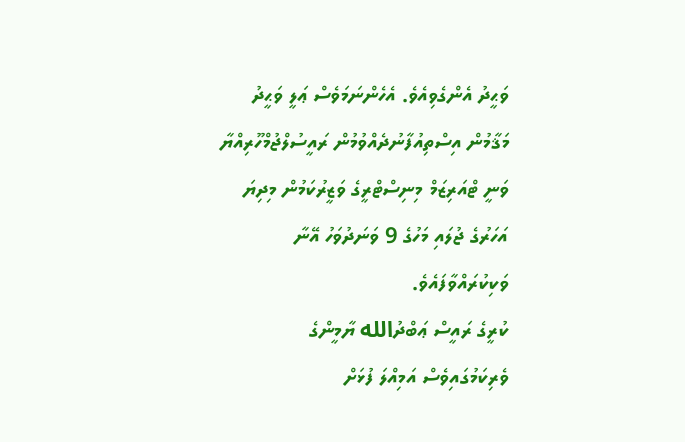ވަޙީދު އެންގެވިއެވެ. އެހެންނަމަވެސް ޢަލީ ވަޙީދު މަޤާމުން އިސްތިއުފާނުދެއްވުމުން ރައީސުލްޖުމްހޫރިއްޔާ ވަނީ ޓްއަރިޒަމް މިނިސްޓްރީގެ ވަޒީރުކަމުން މިދިޔަ އަހަރުގެ ޖުލައި މަހުގެ 9 ވަނަދުވަހު އޭނާ ވަކިކުރައްވާފައެވެ.
ކުރީގެ ރައީސް ޢަބްދުالله ޔާމީންގެ ވެރިކަމުގައިވެސް އަމިއްލަ ފުޅަށް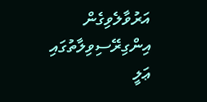އަރުވާލެވިގެން އިންގިރޭސިވިލާތުގައި ޢަލީ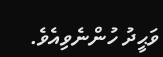ވަޙީދު ހުންނެވިއެވެ.